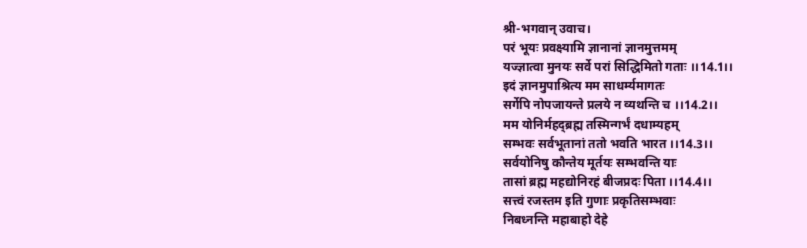श्री-भगवान् उवाच।
परं भूयः प्रवक्ष्यामि ज्ञानानां ज्ञानमुत्तमम्
यज्ज्ञात्वा मुनयः सर्वे परां सिद्धिमितो गताः ।।14.1।।
इदं ज्ञानमुपाश्रित्य मम साधर्म्यमागतः
सर्गेपि नोपजायन्ते प्रलये न व्यथन्ति च ।।14.2।।
मम योनिर्महद्ब्रह्म तस्मिन्गर्भं दधाम्यहम्
सम्भवः सर्वभूतानां ततो भवति भारत ।।14.3।।
सर्वयोनिषु कौन्तेय मूर्तयः सम्भवन्ति याः
तासां ब्रह्म महद्योनिरहं बीजप्रदः पिता ।।14.4।।
सत्त्वं रजस्तम इति गुणाः प्रकृतिसम्भवाः
निबध्नन्ति महाबाहो देहे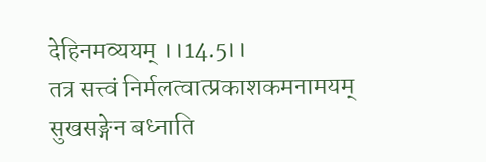देहिनमव्ययम् ।।14.5।।
तत्र सत्त्वं निर्मलत्वात्प्रकाशकमनामयम्
सुखसङ्गेन बध्नाति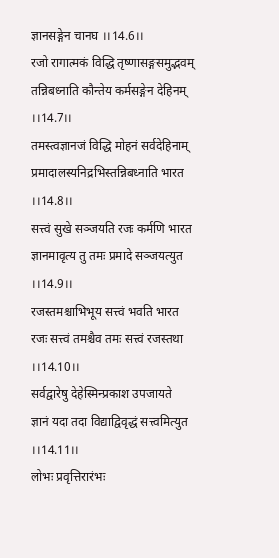ज्ञानसङ्गेन चानघ ।।14.6।।
रजो रागात्मकं विद्धि तृष्णासङ्गसमुद्भवम्
तन्निबध्नाति कौन्तेय कर्मसङ्गेन देहिनम् ।।14.7।।
तमस्त्वज्ञानजं विद्धि मोहनं सर्वदेहिनाम्
प्रमादालस्यनिद्रभिस्तन्निबध्नाति भारत ।।14.8।।
सत्त्वं सुखे सञ्जयति रजः कर्मणि भारत
ज्ञानमावृत्य तु तमः प्रमादे सञ्जयत्युत ।।14.9।।
रजस्तमश्चाभिभूय सत्त्वं भवति भारत
रजः सत्त्वं तमश्चैव तमः सत्त्वं रजस्तथा ।।14.10।।
सर्वद्वारेषु देहेस्मिन्प्रकाश उपजायते
ज्ञानं यदा तदा विद्याद्विवृद्धं सत्त्वमित्युत ।।14.11।।
लोभः प्रवृत्तिरारंभः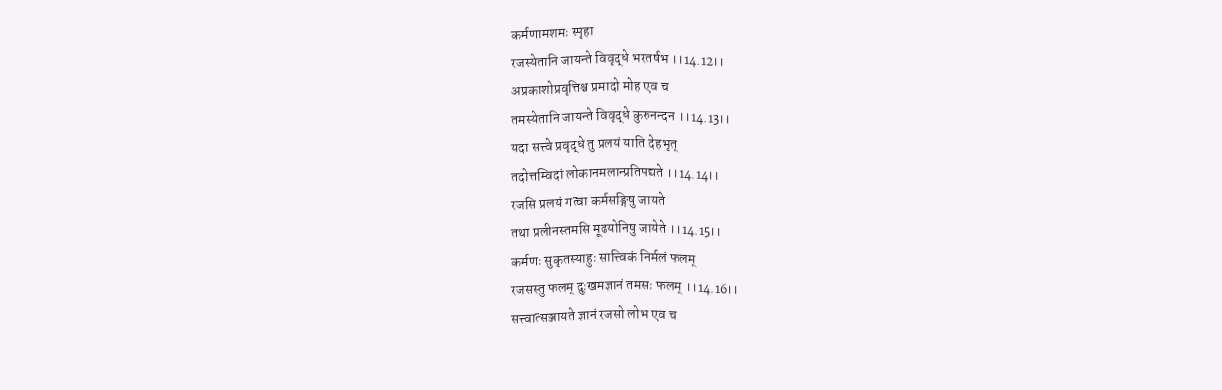कर्मणामशमः स्पृहा
रजस्येतानि जायन्ते विवृद्धे भरतर्षभ ।।14.12।।
अप्रकाशोप्रवृत्तिश्च प्रमादो मोह एव च
तमस्येतानि जायन्ते विवृद्धे कुरुनन्दन ।।14.13।।
यदा सत्त्वे प्रवृद्धे तु प्रलयं याति देहभृत्
तदोत्तम्विदां लोकानमलान्प्रतिपद्यते ।।14.14।।
रजसि प्रलयं गत्वा कर्मसङ्गिषु जायते
तथा प्रलीनस्तमसि मूढयोनिषु जायेते ।।14.15।।
कर्मणः सुकृतस्याहुः सात्त्विकं निर्मलं फलम्
रजसस्तु फलम् दुःखमज्ञानं तमसः फलम् ।।14.16।।
सत्त्वात्सञ्जायते ज्ञानं रजसो लोभ एव च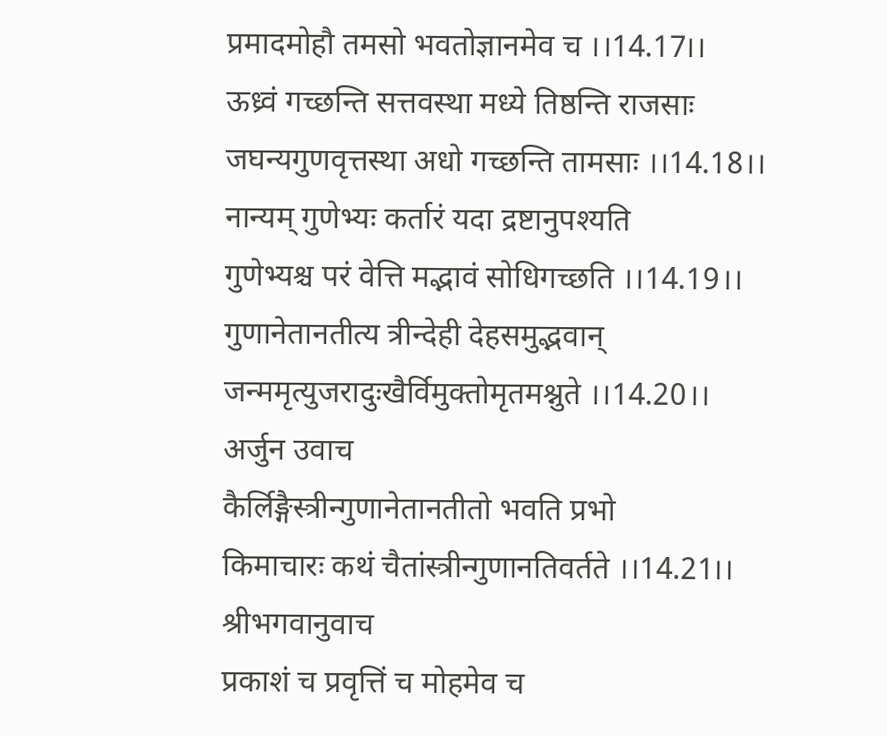प्रमादमोहौ तमसो भवतोज्ञानमेव च ।।14.17।।
ऊध्र्वं गच्छन्ति सत्तवस्था मध्ये तिष्ठन्ति राजसाः
जघन्यगुणवृत्तस्था अधो गच्छन्ति तामसाः ।।14.18।।
नान्यम् गुणेभ्यः कर्तारं यदा द्रष्टानुपश्यति
गुणेभ्यश्च परं वेत्ति मद्भावं सोधिगच्छति ।।14.19।।
गुणानेतानतीत्य त्रीन्देही देहसमुद्भवान्
जन्ममृत्युजरादुःखैर्विमुक्तोमृतमश्नुते ।।14.20।।
अर्जुन उवाच
कैर्लिङ्गैस्त्रीन्गुणानेतानतीतो भवति प्रभो
किमाचारः कथं चैतांस्त्रीन्गुणानतिवर्तते ।।14.21।।
श्रीभगवानुवाच
प्रकाशं च प्रवृत्तिं च मोहमेव च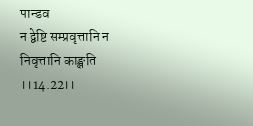पान्डव
न द्वेष्टि सम्प्रवृत्तानि न निवृत्तानि काङ्क्षति ।।14.22।।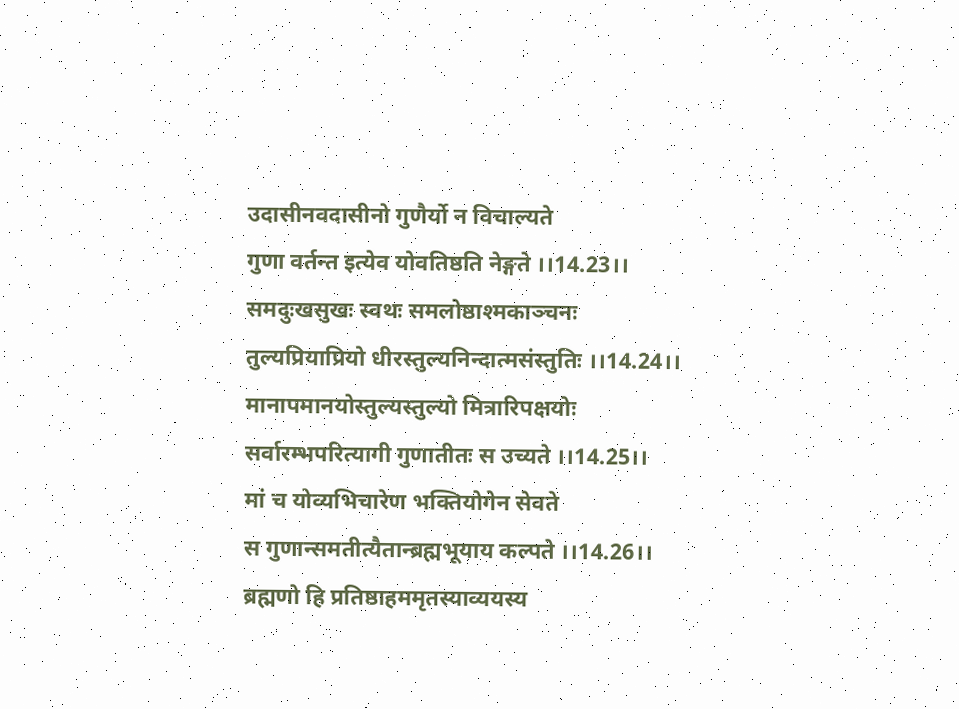उदासीनवदासीनो गुणैर्यो न विचाल्यते
गुणा वर्तन्त इत्येव योवतिष्ठति नेङ्गते ।।14.23।।
समदुःखसुखः स्वथः समलोष्ठाश्मकाञ्चनः
तुल्यप्रियाप्रियो धीरस्तुल्यनिन्दात्मसंस्तुतिः ।।14.24।।
मानापमानयोस्तुल्यस्तुल्यो मित्रारिपक्षयोः
सर्वारम्भपरित्यागी गुणातीतः स उच्यते ।।14.25।।
मां च योव्यभिचारेण भक्तियोगेन सेवते
स गुणान्समतीत्यैतान्ब्रह्मभूयाय कल्पते ।।14.26।।
ब्रह्मणो हि प्रतिष्ठाहममृतस्याव्ययस्य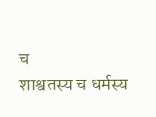च
शाश्वतस्य च धर्मस्य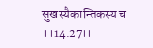सुखस्यैकान्तिकस्य च ।।14.27।।